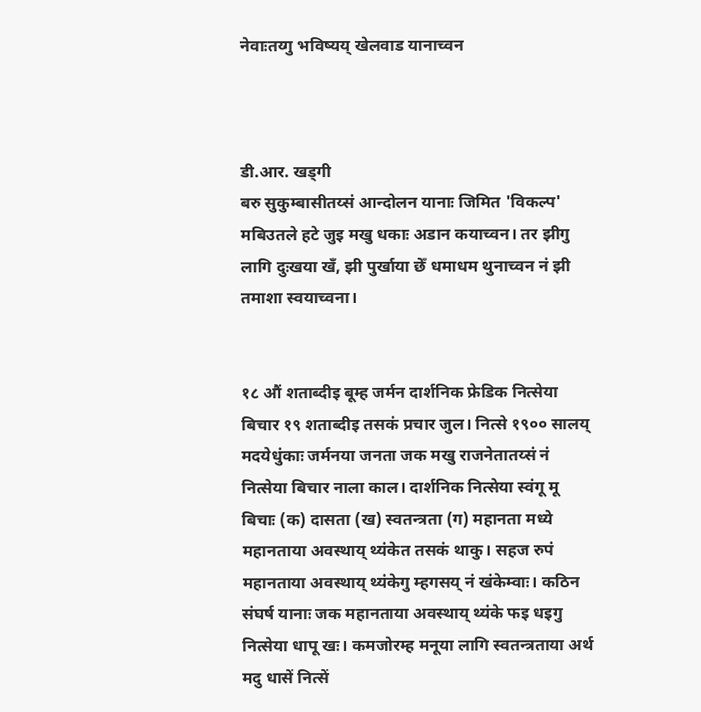नेवाःतय्गु भविष्यय् खेलवाड यानाच्वन



डी.आर. खड्गी
बरु सुकुम्बासीतय्सं आन्दोलन यानाः जिमित 'विकल्प' मबिउतले हटे जुइ मखु धकाः अडान कयाच्वन। तर झीगु लागि दुःखया खँ, झी पुर्खाया छेँ धमाधम थुनाच्वन नं झी तमाशा स्वयाच्वना।


१८ औं शताब्दीइ बूम्ह जर्मन दार्शनिक फ्रेडिक नित्सेया बिचार १९ शताब्दीइ तसकं प्रचार जुल। नित्से १९०० सालय् मदयेधुंकाः जर्मनया जनता जक मखु राजनेतातय्सं नं नित्सेया बिचार नाला काल। दार्शनिक नित्सेया स्वंगू मू बिचाः (क) दासता (ख) स्वतन्त्रता (ग) महानता मध्ये महानताया अवस्थाय् थ्यंकेत तसकं थाकु। सहज रुपं महानताया अवस्थाय् थ्यंकेगु म्हगसय् नं खंकेम्वाः। कठिन संघर्ष यानाः जक महानताया अवस्थाय् थ्यंके फइ धइगु नित्सेया धापू खः। कमजोरम्ह मनूया लागि स्वतन्त्रताया अर्थ मदु धासें नित्सें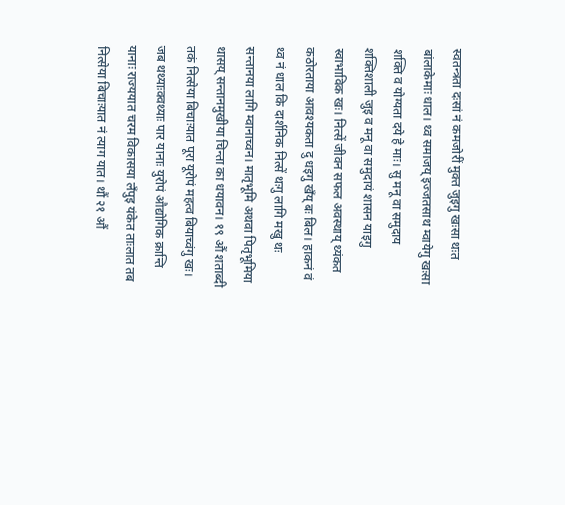स्वतन्त्रता दःसां नं कमजोरीं मुक्त जुइगु खःसा थःत बांलाकेमाः धाल। थ्व समाजय् इज्जतसाथ म्वायेगु खःसा शक्ति व योग्यता दये हे माः। सु मनू वा समुदाय शक्तिशाली जुइ व मनू वा समुदायं शासन याइगु स्वाभाविक खः। नित्सें जीवन सफल अवस्थाय् थ्यंकत कठोरताया आवश्यकता दु धइगु खँय् बः बिल। हाकनं वं थ्व नं धाल कि दार्शनिक नित्सें थःगु लागि मखु थः सन्तानया लागि म्वानाच्वन। मातृभूमि अथवा पितृभूमिया थासय् सन्तानमुखीया चिन्ता का धयावन। १९ औं शताब्दी तकं नित्सेया बिचाःयात पूरा यूरोपं महत्व बियाच्वंगु खः। जब थथ्याःक्वथ्याः पार यानाः युरोपं औद्योगिक क्रान्ति यानाः राज्ययात चरम विकासया लँपुइ यंकेत ताःलात तब नित्सेया बिचाःयात नं त्याग यात। थौं २१ औं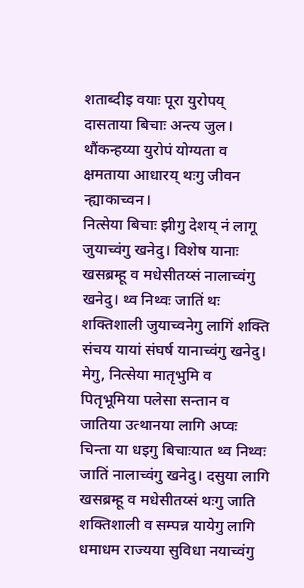शताब्दीइ वयाः पूरा युरोपय् दासताया बिचाः अन्त्य जुल। थौंकन्हय्या युरोपं योग्यता व क्षमताया आधारय् थःगु जीवन न्ह्याकाच्वन।
नित्सेया बिचाः झीगु देशय् नं लागू जुयाच्वंगु खनेदु। विशेष यानाः खसब्रम्हू व मधेसीतय्सं नालाच्वंगु खनेदु। थ्व निथ्वः जातिं थः शक्तिशाली जुयाच्वनेगु लागिं शक्ति संचय यायां संघर्ष यानाच्वंगु खनेदु। मेगु, नित्सेया मातृभुमि व पितृभूमिया पलेसा सन्तान व जातिया उत्थानया लागि अप्वः चिन्ता या धइगु बिचाःयात थ्व निथ्वः जातिं नालाच्वंगु खनेदु। दसुया लागि खसब्रम्हू व मधेसीतय्सं थःगु जाति शक्तिशाली व सम्पन्न यायेगु लागि धमाधम राज्यया सुविधा नयाच्वंगु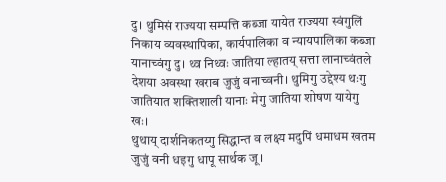दु। थुमिसं राज्यया सम्पत्ति कब्जा यायेत राज्यया स्वंगुलिं निकाय व्यवस्थापिका, कार्यपालिका व न्यायपालिका कब्जा यानाच्वंगु दु। थ्व निथ्वः जातिया ल्हातय् सत्ता लानाच्वंतले देशया अवस्था खराब जुजुं वनाच्वनी। थुमिगु उद्देश्य थःगु जातियात शक्तिशाली यानाः मेगु जातिया शोषण यायेगु खः।
थुथाय् दार्शनिकतय्गु सिद्धान्त व लक्ष्य मदुपिं धमाधम खतम जुजुं वनी धइगु धापू सार्थक जू।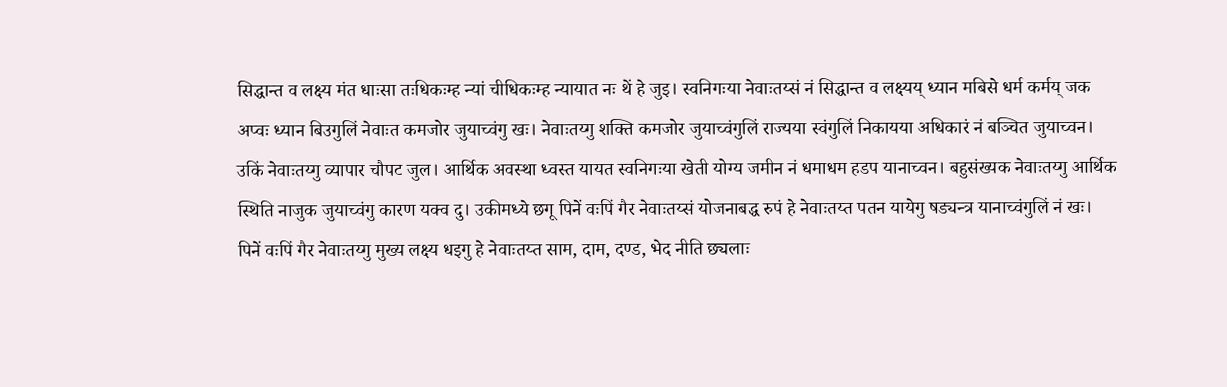सिद्धान्त व लक्ष्य मंत धाःसा तःधिकःम्ह न्यां चीधिकःम्ह न्यायात नः थें हे जुइ। स्वनिगःया नेवाःतय्सं नं सिद्धान्त व लक्ष्यय् ध्यान मबिसे धर्म कर्मय् जक अप्वः ध्यान बिउगुलिं नेवाःत कमजोर जुयाच्वंगु खः। नेवाःतय्गु शक्ति कमजोर जुयाच्वंगुलिं राज्यया स्वंगुलिं निकायया अधिकारं नं बञ्चित जुयाच्वन। उकिं नेवाःतय्गु व्यापार चौपट जुल। आर्थिक अवस्था ध्वस्त यायत स्वनिगःया खेती योग्य जमीन नं धमाधम हडप यानाच्वन। बहुसंख्यक नेवाःतय्गु आर्थिक स्थिति नाजुक जुयाच्वंगु कारण यक्व दु। उकीमध्ये छगू पिनें वःपिं गैर नेवाःतय्सं योजनाबद्ध रुपं हे नेवाःतय्त पतन यायेगु षड्यन्त्र यानाच्वंगुलिं नं खः। पिनें वःपिं गैर नेवाःतय्गु मुख्य लक्ष्य धइगु हे नेवाःतय्त साम, दाम, दण्ड, भेद नीति छ्यलाः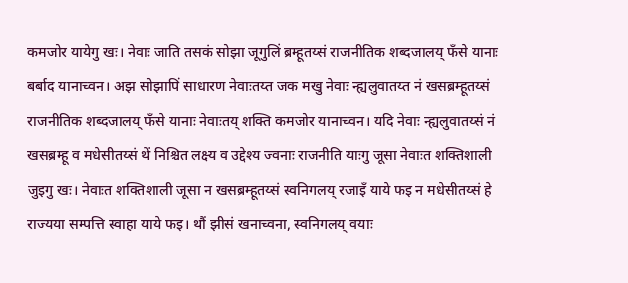कमजोर यायेगु खः। नेवाः जाति तसकं सोझा जूगुलिं ब्रम्हूतय्सं राजनीतिक शब्दजालय् फँसे यानाः बर्बाद यानाच्वन। अझ सोझापिं साधारण नेवाःतय्त जक मखु नेवाः न्ह्यलुवातय्त नं खसब्रम्हूतय्सं राजनीतिक शब्दजालय् फँसे यानाः नेवाःतय् शक्ति कमजोर यानाच्वन। यदि नेवाः न्ह्यलुवातय्सं नं खसब्रम्हू व मधेसीतय्सं थें निश्चित लक्ष्य व उद्देश्य ज्वनाः राजनीति याःगु जूसा नेवाःत शक्तिशाली जुइगु खः। नेवाःत शक्तिशाली जूसा न खसब्रम्हूतय्सं स्वनिगलय् रजाइँ याये फइ न मधेसीतय्सं हे राज्यया सम्पत्ति स्वाहा याये फइ। थौं झीसं खनाच्वना, स्वनिगलय् वयाः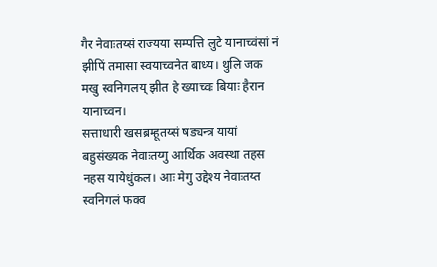गैर नेवाःतय्सं राज्यया सम्पत्ति लुटे यानाच्वंसां नं झीपिं तमासा स्वयाच्वनेत बाध्य। थुलि जक मखु स्वनिगलय् झीत हे ख्याच्वः बियाः हैरान यानाच्वन।
सत्ताधारी खसब्रम्हूतय्सं षड्यन्त्र यायां बहुसंख्यक नेवाःतय्गु आर्थिक अवस्था तहस नहस यायेधुंकल। आः मेगु उद्देश्य नेवाःतय्त स्वनिगलं फक्व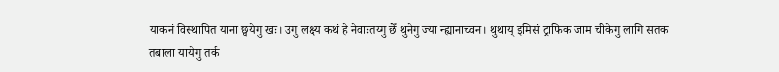याकनं विस्थापित याना छ्वयेगु खः। उगु लक्ष्य कथं हे नेवाःतय्गु छेँ थुनेगु ज्या न्ह्यानाच्वन। थुथाय् इमिसं ट्राफिक जाम चीकेगु लागि सतक तबाला यायेगु तर्क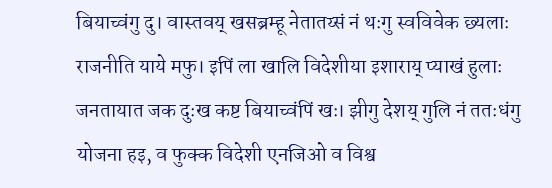बियाच्वंगु दु। वास्तवय् खसब्रम्हू नेतातय्सं नं थःगु स्वविवेक छ्यलाः राजनीति याये मफु। इपिं ला खालि विदेशीया इशाराय् प्याखं हुलाः जनतायात जक दुःख कष्ट बियाच्वंपिं खः। झीगु देशय् गुलि नं ततःधंगु योजना हइ, व फुक्क विदेशी एनजिओ व विश्व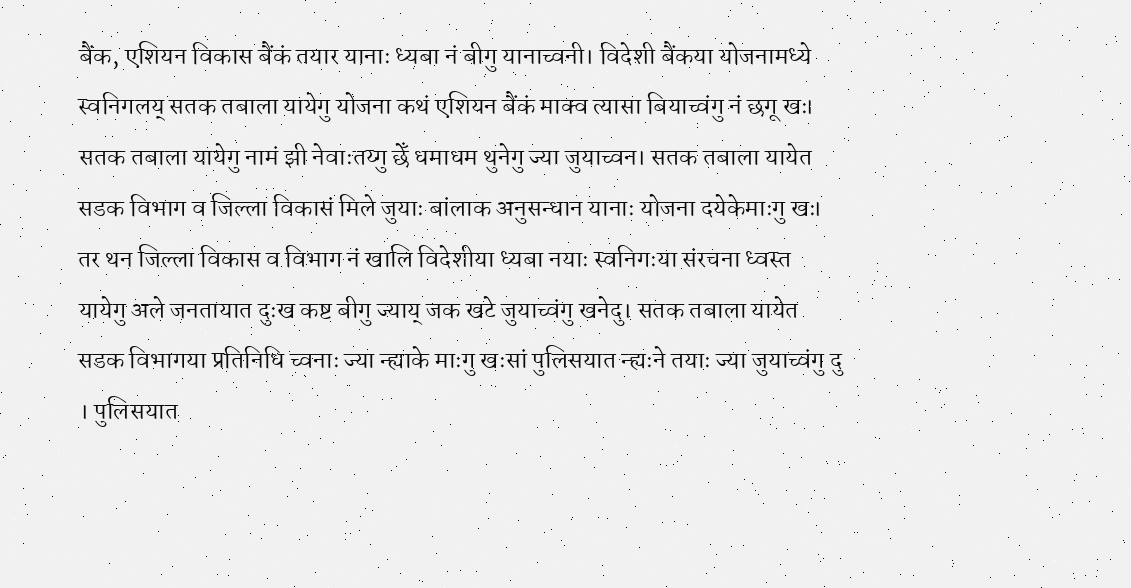बैंक, एशियन विकास बैंकं तयार यानाः ध्यबा नं बीगु यानाच्वनी। विदेशी बैंकया योजनामध्ये स्वनिगलय् सतक तबाला यायेगु योजना कथं एशियन बैंकं माक्व त्यासा बियाच्वंगु नं छगू खः। सतक तबाला यायेगु नामं झी नेवाःतय्गु छेँ धमाधम थुनेगु ज्या जुयाच्वन। सतक तबाला यायेत सडक विभाग व जिल्ला विकासं मिले जुयाः बांलाक अनुसन्धान यानाः योजना दयेकेमाःगु खः। तर थन जिल्ला विकास व विभाग नं खालि विदेशीया ध्यबा नयाः स्वनिगःया संरचना ध्वस्त यायेगु अले जनतायात दुःख कष्ट बीगु ज्याय् जक खटे जुयाच्वंगु खनेदु। सतक तबाला यायेत सडक विभागया प्रतिनिधि च्वनाः ज्या न्ह्याके माःगु खःसां पुलिसयात न्ह्यःने तयाः ज्या जुयाच्वंगु दु । पुलिसयात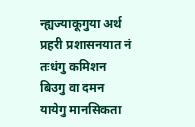न्ह्यज्याकूगुया अर्थ प्रहरी प्रशासनयात नं तःधंगु कमिशन बिउगु वा दमन यायेगु मानसिकता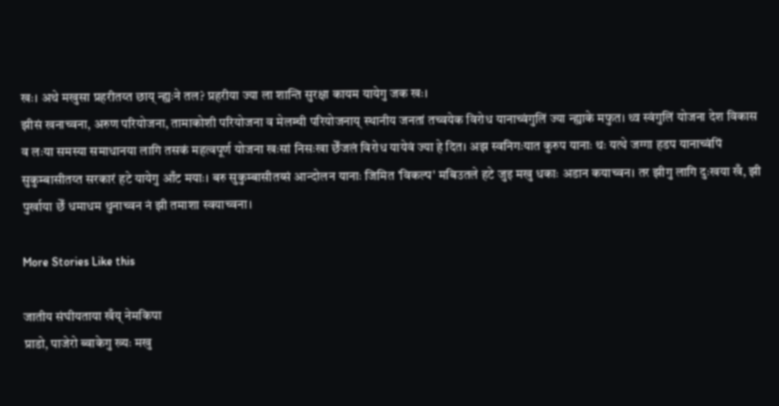खः। अथे मखुसा प्रहरीतय्त छाय् न्ह्यःने तल? प्रहरीया ज्या ला शान्ति सुरक्षा कायम यायेगु जक खः।
झीसं खनाच्वना, अरुण परियोजना, तामाकोशी परियोजना व मेलम्ची परियोजनाय् स्थानीय जनतां तच्वयेक विरोध यानाच्वंगुलिं ज्या न्ह्याके मफुत। थ्व स्वंगुलिं योजना देश विकास व लःया समस्या समाधानया लागि तसकं महत्वपूर्ण योजना खःसां निसःखा छेँजलं विरोध यायेवं ज्या हे दित। अझ स्वनिगःयात कुरुप यानाः थः यत्थे जग्गा हडप यानाच्वंपिं सुकुम्बासीतय्त सरकारं हटे यायेगु आँट मयाः। बरु सुकुम्बासीतय्सं आन्दोलन यानाः जिमित 'विकल्प' मबिउतले हटे जुइ मखु धकाः अडान कयाच्वन। तर झीगु लागि दुःखया खँ, झी पुर्खाया छेँ धमाधम थुनाच्वन नं झी तमाशा स्वयाच्वना।

More Stories Like this

जातीय संघीयताया खँय् नेमकिपा
प्राडो, पाजेरो ब्वाकेगु ख्यः मखु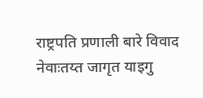राष्ट्रपति प्रणाली बारे विवाद
नेवाःतय्त जागृत याइगु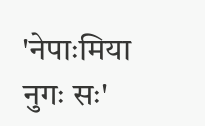'नेपाःमिया नुगः सः'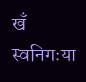खँ स्वनिगःया